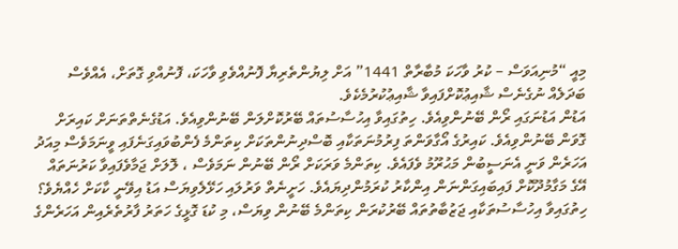މިއީ “މުނިއަވަސް – ކުރު ވާހަކަ މުބާރާތް 1441” އަށް ލިޔުންތެރިޔާ ފޮނުއްވެވި ވާހަކަ، ފޮނުއްވި ގޮތަށް، އެއްވެސް ބަދަލެއް ނުގެނެސް ޝާއިޢުކޮށްފައިވާ ޝާއިޢުކުރުމެކެވެ.
އަޑުން އަޑުނަގައި ރޯން ބޭނުންވިއެވެ. ހިތުގައިވާ އިހުސާސުތައް ބޭރުކޮށްލަން ބޭނުންވިއެވެ. އަޑުގެނެތްތަނަށް ކައިރަށް ގޮވަން ބޭނުންވިއެވެ. ކައިރުގެ އޯގާވަންތަ ފިރުމުނަތަކާއި ބޮސްދިނުންތަކަށް ކިތަންމެ ފެންބުވައިގަނެފައި ވީނަމަވެސް މިއަދު އަހަރެން ވަނީ އެނަސީބުން މަޙުރޫމު ވެފައެވެ. ކިތަންމެ ވަރަކަށް ރޯން ބޭނުން ނަމަވެސް ، ލޮލަށް ޖަމާވެފައިވާ ކަރުނަތައް އޭގެ މަގާމުދޫކޮށް ފައިބައިގަންނަން އިންކާރު ކުރަމުންދިޔައެވެ. ހަށީނެތް ވަރުލައި ހަޅޭލެވިޔަސް އަޑު އިވޭނީ ކާކަށް ހެއްޔެވެ؟ ހިތުގައިވާ އިހުސާސުތަކާއި ޖަޒުބާތުތައް ބޭރުކުރަން ކިތަންމެ ބޭނުން ވިޔަސް، މި ކުޑަ ގޮޅީގެ ހަތަރު ފާރުތެރެއިން އަހަރެންގެ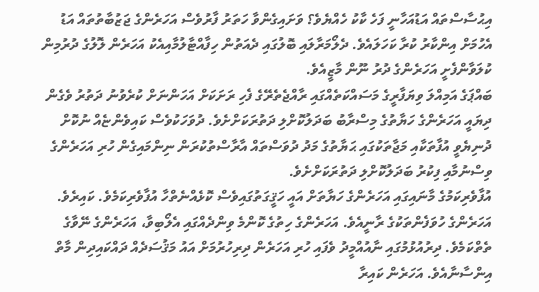އިޙުސާސްތައް އަޑުއަހާނީ ފަހެ ކާކު ހެއްޔެވެ؟ ވަށައިގެންވާ ހަތަރު ފާރުވެސް އަހަރެންގެ ޖަޒުބާތުތައް އަޑު އެހުމަށް އިންކާރު ކުރާ ކަހަލައެވެ. ދެލޯމަރާލައި ބޮލުގައި ދެއަތުން ހިފާއްޓާލުމާއިއެކު އަހަރެން ލޮލުގެ ދުރުމިން ކުލަވާންފެށީ އަހަރެންގެ ދުރު ނޫން މާޒީއެވެ.
ބައްޕަގެ އަމިއްލަ ވިޔަފާރީގެ މަސައްކަތެއްގައި ރާއްޖެތެރޭގެ ފެހި ރަށަކަށް އަހަންނަށް ކުރެވުނު ދަތުރު ވެގެން ދިޔައީ އަހަރެންގެ ހަޔާތުގެ މިސްރާބު ބަދަލުކޮށްލި ދަތުރަކަށްށެވެ. ދުވަހަކުވެސް ކައިވެންޏެއް ނުކޮށް ދުނިޔެވީ އުފާތަކާއި މަޖާތަކުގައި ޙަޔާތުގެ މަދު ދުވަސްތައް އާރާސްތުކުރަން ނިންމައިގެން ހުރި އަހަރެންގެ ވިސްނުމާއި ފިކުރު ބަދަލުކޮށްލި ދަތުރަކަށްށެވެ.
އުފާވެރިކަމުގެ މާނައިގައި އަހަރެންގެ ހަޔާތަށް އައީ ހަޤީގަތުގައިވެސް ކޮޅެއްނެތްހާ އުފާވެރިކަމެވެ. ކައިރެވެ. އަހަރެންގެ ހުވަފެންތަކުގެ ރާނީއެވެ. އަހަރެންގެ ހިތުގެ ކޮންމެ ވިންދެއްގައި އެލޯބިވާ، އަހަރެންގެ ނޭވާގެ ތެތްކަމެވެ. ދިރުއުޅުމުގައި ނާއުއްމީދު ވެފައި ހުރި އަހަރެން ދިރިހުރުމަށް އައު މަޤުސަދެއް ދައްކައިދިން މާތް އިންސާނާއެވެ. އަހަރެން ކައިރާ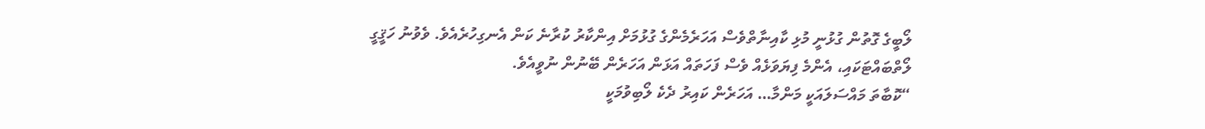ލޯބީގެ ގޮތުން ގުޅުނީ މުޅި ކާއިނާތްވެސް އަހަރެމެންގެ ގުޅުމަށް އިންކާރު ކުރާނެ ކަން އެނގިހުރެއެވެ. ވެވުނު ހަޤީގީ ލޯތްބައްޓަކައި، އެންމެ ފިޔަވަޅެއް ވެސް ފަހަތައް އަޅަން އަހަރެން ބޭނުން ނުވީއެވެ.
“ކޮބާތަ މައްސަލައަކީ މަންމާ… އަހަރެން ކައިރު ދެކެ ލޯބިވުމަކީ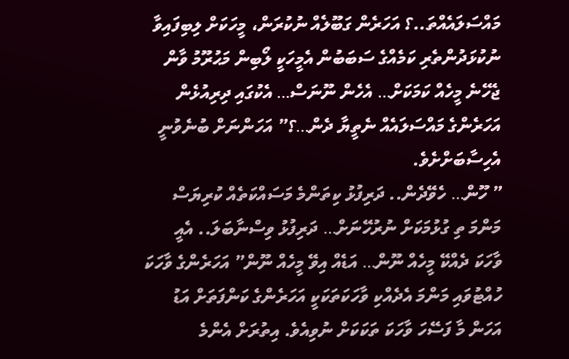މައްސަލައެއްތަ..؟ އަހަރެން ގަބޫލެއް ނުކުރަން، މީހަކަށް ލިބިފައިވާ ނުކުޅަދުންތެރި ކަމެއްގެ ސަބަބުން އެމީހަކީ ލޯބިން މަޙުރޫމު ވާން ޖެހޭނެ މީހެއް ކަމަކަށް… އެހެން ނޫނަސް… އެކުގައި ދިރިއުޅެން އަހަރެންގެ މައްސަލައެއް ނެތީޔާ ދެން…؟” އަހަންނަށް ބުނެވުނީ އެހިސާބަށްށެވެ.
” ހޫން… ހެވޭދެން.. ދަރިފުޅު ކިތަންމެ މަސައްކަތެއް ކުރިޔަސް މަންމަ ތި ގުޅުމަކަށް ނުރުހޭނަށް… ދަރިފުޅު ވިސްނާބަލަ.. އެއީ ވާހަކަ ދެއްކޭ މީހެއް ނޫން… އަޑެއް އިވޭ މީހެއް ނޫން” އަހަރެންގެ ވާހަކަ ހުއްޓުވައި މަންމަ އެދެއްކި ވާހަކަތަކަކީ އަހަރެންގެ ކަންފަތަށް އަޑު އަހަން މާ ފަސޭހަ ވާހަކަ ތަކަކަށް ނުވިއެވެ. އިތުރަށް އެންމެ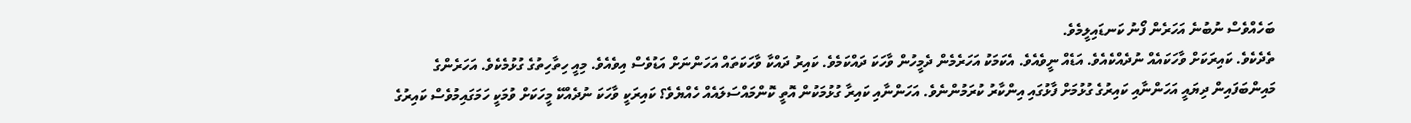ބަހެއްވެސް ނުބުނެ އަހަރެން ފޯނު ކަނޑައިލީމެވެ.
ތެދެކެވެ. ކައިރަކަށް ވާހަކައެއް ނުދެއްކެއެވެ. އަޑެއް ނީވެއެވެ. އެކަމަކު އަހަރެމެން ދެމީހުން ވާހަކަ ދައްކަމެވެ. ކައިރު ދައްކާ ވާހަކަތައް އަހަންނަށް އަޑުވެސް އިވެއެވެ. މިއީ ހިތާހިތުގެ ގުޅުމެކެވެ. އަހަރެންގެ މައިންބަފައިން ދިޔައީ އަހަންނާއި ކައިރުގެ ގުޅުމަށް ފާޅުގައި އިންކާރު ކުރަމުންނެވެ. އަހަންނާއި ކައިރާ ގުޅުމަކުން އޮތީ ކޮންމައްސަލައެއް ހެއްޔެވެ؟ ކައިރަކީ ވާހަކަ ނުދެއްކޭ މީހަކަށް ވުމަކީ ހަމަގައިމުވެސް ކައިރުގެ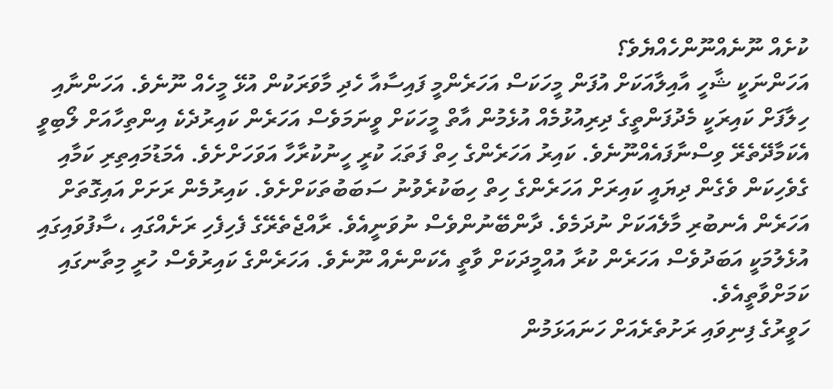ކުށެއް ނޫނެއްނޫންހެއްޔެވެ؟
އަހަންނަކީ ޝާހީ އާއިލާއަކަށް އުފަން މީހަކަސް އަހަރެންމީ ފައިސާއާ ހެދި މާވަރަކުން އުޅޭ މީހެއް ނޫނެވެ. އަހަންނާއި ހިލާފަށް ކައިރަކީ މެދުފަންތީގެ ދިރިއުޅުމެއް އުޅެމުން އާތް މީހަކަށް ވީނަމަވެސް އަހަރެން ކައިރުދެކެ އިންތިހާއަށް ލޯބިވީ އެކަމާދޭތެރޭ ވިސްނާފައެއްނޫނެވެ. ކައިރު އަހަރެންގެ ހިތް ފަތަޙަ ކުރީ ހީނުކުރާހާ އަވަހަށްށެވެ. އެމަޑުމައިތިރި ކަމާއި ގެވެހިކަން ވެގެން ދިޔައީ ކައިރަށް އަހަރެންގެ ހިތް ހިބަކުރެވުނު ސަބަބުތަކަށްށެވެ. ކައިރުމެން ރަށަށް އައިގޮތަށް އަހަރެން އެނބުރި މާލެއަކަށް ނުދަމެވެ. ދާންބޭނުންވެސް ނުވަނީއެވެ. ރާއްޖެތެރޭގެ ފެހިފެހި ރަށެއްގައި ،ސާފުވައިގައި އުޅެލުމަކީ އަބަދުވެސް އަހަރެން ކުރާ އުއްމީދަކަށް ވާތީ އެކަންނެއް ނޫނެވެ. އަހަރެންގެ ކައިރުވެސް ހުރީ މިތާނގައި ކަމަށްވާތީއެވެ.
ހަވީރުގެ ފިނިވައި ރަށުތެރެއަށް ހަނައަޅަމުން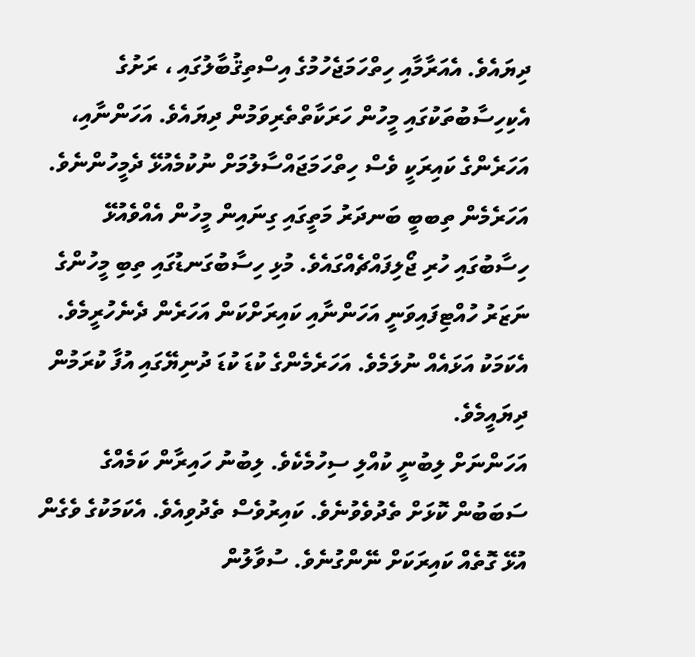ދިޔައެވެ. އެއަރާމާއި ހިތްހަމަޖެހުމުގެ އިސްތިޤުބާލުގައި ، ރަށުގެ އެކިހިސާބުތަކުގައި މީހުން ހަރަކާތްތެރިވަމުން ދިޔައެވެ. އަހަންނާއި، އަހަރެންގެ ކައިރަކީ ވެސް ހިތްހަމަޖައްސާލުމަށް ނުކުމެއުޅޭ ދެމީހުންނެވެ. އަހަރެމެން ތިބބީ ބަނދަރު މަތީގައި ގިނައިން މީހުން އެއްވެއުޅޭ ހިސާބުގައި ހުރި ޖޯލިފައްޗެއްގައެވެ. މުޅި ހިސާބުގަނޑުގައި ތިބި މީހުންގެ ނަޒަރު ހުއްޓިފައިވަނީ އަހަންނާއި ކައިރަށްކަން އަހަރެން ދެނެހުރީމެވެ. އެކަމަކު އަޅައެއް ނުލަމެވެ. އަހަރެމެންގެ ކުޑަ ކުޑަ ދުނިޔޭގައި އުފާ ކުރަމުން ދިޔައީމެވެ.
އަހަންނަށް ލިބުނީ ކުއްލި ސިހުމެކެވެ. ލިބުނު ހައިރާން ކަމެއްގެ ސަބަބުން ކޮޅަށް ތެދުވެވުނެވެ. ކައިރުވެސް ތެދުވިއެވެ. އެކަމަކުގެ ވެގެން އުޅޭ ގޮތެއް ކައިރަކަށް ނޭންގުނެވެ. ސުވާލުން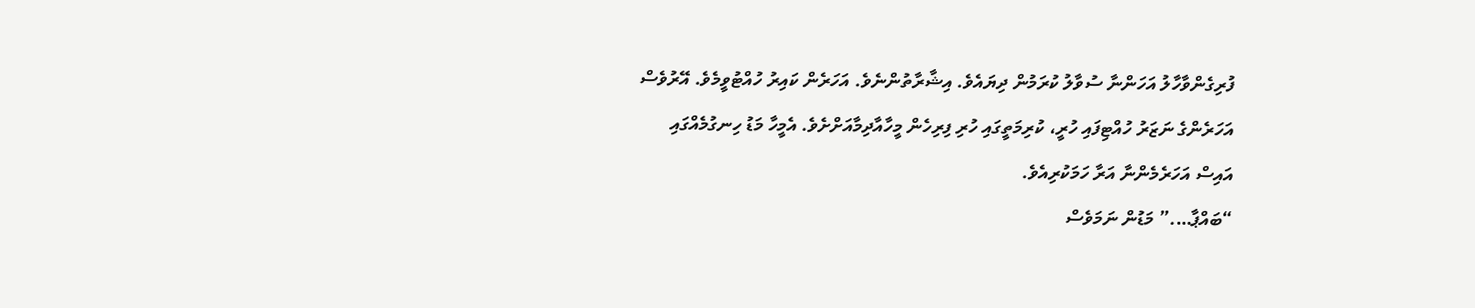ފުރިގެންވާހާލު އަހަންނާ ސުވާލު ކުރަމުން ދިޔައެވެ. އިޝާރާތުންނެވެ. އަހަރެން ކައިރު ހުއްޓުވީމެވެ. އޭރުވެސް އަހަރެންގެ ނަޒަރު ހުއްޓިފައި ހުރީ، ކުރިމަތީގައި ހުރި ފިރިހެން މީހާއާދިމާއަށްށެވެ. އެމީހާ މަޑު ހިނގުމެއްގައި އައިސް އަހަރެމެންނާ އަރާ ހަމަކުރިއެވެ.
“ބައްޕާ….” މަޑުން ނަމަވެސް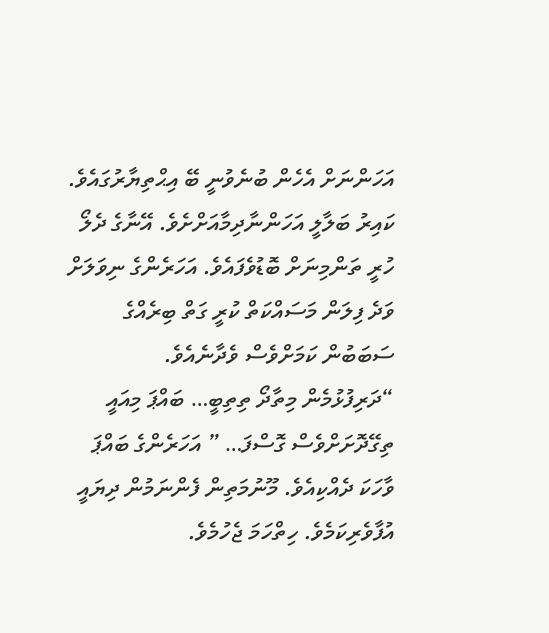އަހަންނަށް އެހެން ބުނެވުނީ ބޭ އިޙްތިޔާރުގައެވެ. ކައިރު ބަލާލީ އަހަންނާދިމާއަށްށެވެ. އޭނާގެ ދެލޯ ހުރީ ތަންމިނަށް ބޮޑުވެފައެވެ. އަހަރެންގެ ނިވަލަށް ވަދެ ފިލަން މަސައްކަތް ކުރީ ގަތް ބިރެއްގެ ސަބަބުން ކަމަށްވެސް ވެދާނެއެވެ.
“ދަރިފުޅުމެން މިތާދޯ ތިތިބީ… ބައްޕަ މިއައީ ތިގޭދޮށަށްވެސް ގޮސްފަ… ” އަހަރެންގެ ބައްޕަ ވާހަކަ ދެއްކިއެވެ. މޫނުމަތިން ފެންނަމުން ދިޔައީ އުފާވެރިކަމެވެ. ހިތްހަމަ ޖެހުމެވެ.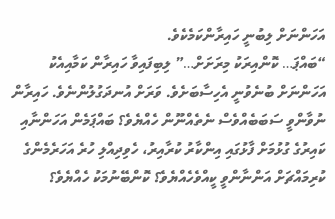އަހަންނަށް ލިބުނީ ހައިރާންކަމެކެވެ.
“ބައްޕަ… ކޮންއިރަކު މިރަށަށް…” ލިބިފައިވާ ހައިރާން ކަމާއިއެކު އަހަންނަށް ބުނެވުނީ އެހިސާބަށެވެ. ވަރަށް އުނދަގުލުންނެވެ. ހައިރާން ނުވާންވީ ސަބަބެއްވެސް ނެތެއްނޫން ހެއްޔެވެ؟ ބައްޕަމެން އަހަންނާއި ކައިރުގެ ގުޅުމަށް ފާޅުގައި އިންކާރު ކުރާއިރު، ހެވިދިއްލި ހުރެ އަހަރެމެންގެ ކުރިމައްޗަށް އަންނާންވީ ކީއްވެހެއްޔެވެ؟ ކޮންބޭނުމަކު ހެއްޔެވެ؟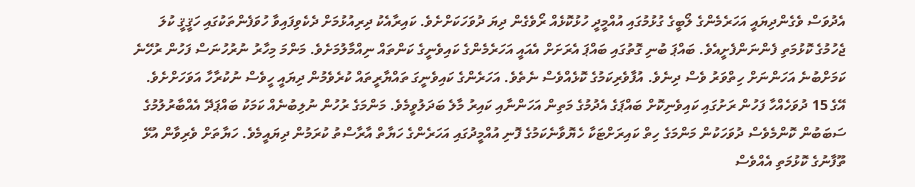އެދުވަސް ވެގެންދިޔައީ އަހަރެމެންގެ ލޯބީގެ ގުޅުމުގައި އުއްމީދީ ހުޅުކޮޅެއް ރޯވެގެން ދިޔަ ދުވަހަކަށްށެވެ. ކައިރާއެކު ދިރިއުޅުމަށް ދެކެވިފައިވާ ހުވަފެންތަކުގައި ހަޤީޤީ ކުލަ ޖެހުމުގެ ކޮޅުމަތި ފެންނަންފެށީއެވެ. ބައްޕަ ބުނި ގޮތުގައި ބައްޕަ އެރަށަށް އެއައީ އަހަރެމެންގެ ކައިވެނީގެ ކަންތައް ނިއްމާލުމަށެވެ. މަންމަ މިހާރު ނުރުހުނަސް ފަހުން ރުހޭނެ ކަމަށްބުނެ އަހަންނަށް ހިތްވަރު ވެސް ދިނެވެ. އުފާވެރިކަމުގެ ކޮޅެއްވެސް ނެތެވެ. އަހަރެންގެ ކައިވެނީގަ ތައްޔާރީތައް ކުރެވެމުން ދިޔައީ ހީވެސް ނުކުރާހާ އަވަހަށްށެވެ.
އޭގެ 15 ދުވަހެއްހާ ފަހުން ރަށުގައި ކައިވެނިކޮށް ބައްޕަގެ އެދުމުގެ މަތިން އަހަންނާއި ކައިރު މާލެ ބަދަލުވީމެވެ. މަންމަގެ ރުހުން ނުލިބުނެއް ކަމަކު ބައްޕަދޭ އެއްބާރުލުމުގެ ސަބަބުން ކޮންމެވެސް ދުވަހަކުން މަންމަގެ ހިތް ކައިރަށްޓަކާ ހެޔޮވާނެކަމުގެ ފޮނި އުއްމީދުގައި އަހަރެންގެ ހަޔާތް އާރާސްތު ކުރަމުން ދިޔައީމެވެ. ހަޔާތަށް ވެރިވާން އުޅޭ ތޫފާނުގެ ކޮޅުމަތި އެއްވެސް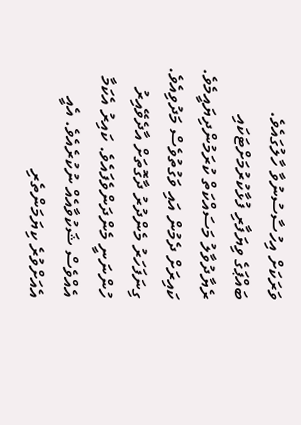ވަރަކަށް އިހުސާސުނުވާ ހާލުގައެވެ.
ބައްޕަގެ ވިޔަފާރި ފުޅާކުރުމަށްޓަކައި ރެޔާދުވާލު މަސައްކަތް ކުރަމުންދިޔައީމެވެ. ކައިރަށް ދެމުން އައި ވަގުތުވެސް މަދުވިއެވެ. ގިނަފަހަރު މެންދުރު ދާގޮތަށް އާދެވޭއިރު ހުންނަނީ މެންދަންވެފައެވެ. ކައިރު އެކަމާ އެއްވެސް ޝަކުވާއެއް ނުކުރެއެވެ. އެއީ އެއަށްވުރެ ކިޔަމަންތެރި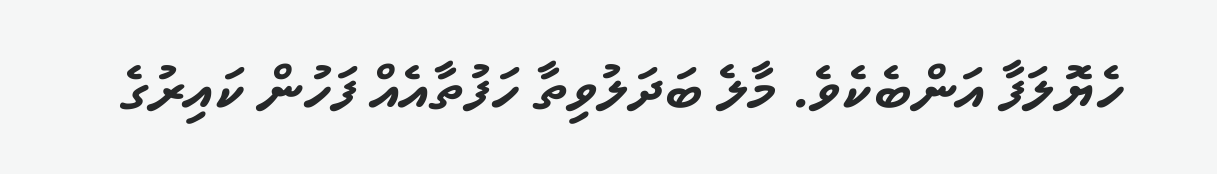ހެޔޮލަފާ އަންބެކެވެ. މާލެ ބަދަލުވިތާ ހަފުތާއެއް ފަހުން ކައިރުގެ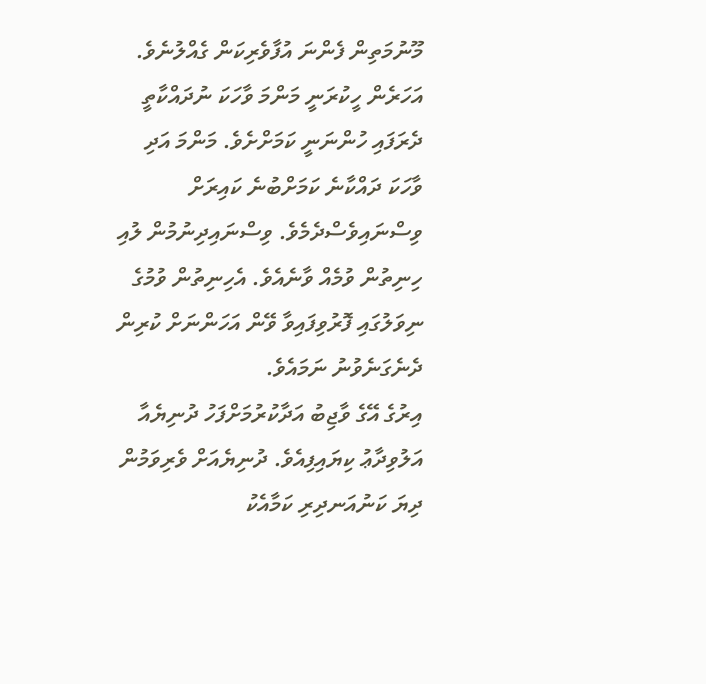މޫނުމަތިން ފެންނަ އުފާވެރިކަން ގެއްލުނެވެ. އަހަރެން ހީކުރަނީ މަންމަ ވާހަކަ ނުދައްކާތީ ދެރަފައި ހުންނަނީ ކަމަށްށެވެ. މަންމަ އަދި ވާހަކަ ދައްކާނެ ކަމަށްބުނެ ކައިރަށް ވިސްނައިވެސްދެމެވެ. ވިސްނައިދިނުމުން ލުއި ހިނިތުން ވުމެއް ވާނެއެވެ. އެހިނިތުން ވުމުގެ ނިވަލުގައި ފޮރުވިފައިވާ ވޭން އަހަންނަށް ކުރިން ދެނެގަނެވުނު ނަމައެވެ.
އިރުގެ އޭގެ ވާޖިބު އަދާކުރުމަށްފަހު ދުނިޔެއާ އަލުވިދާޢު ކިޔައިފިއެވެ. ދުނިޔެއަށް ވެރިވަމުން ދިޔަ ކަނުއަނދިރި ކަމާއެކު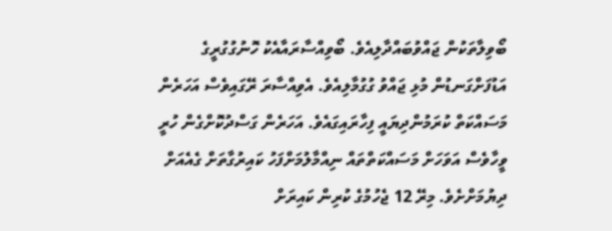ބޯވިލާތަކުން ޖައްވުބައްދާލިއެވެ. ބޯވިއްސާރައާއެކު ހޮނުގުގުރީގެ އަޑުފަށްގަނޑުން މުޅި ޖައްވު ގުގުމާލިއެވެ. އެވިއްސާރަ ރޭގައިވެސް އަހަރެން މަސައްކަތް ކުރަމުންދިޔައީ ފިހާރައިގައެވެ. އަހަރެން ގަސްދުކޮށްގެން ހުރީ ވީހާވެސް އަވަހަށް މަސައްކަތްތައް ނިއްމާލުމަށްފަހު ކައިރުގާތަށް ގެއެއަށް ދިޔުމަށްށެވެ. މިރޭ 12 ޖެހުމުގެ ކުރިން ކައިރަށް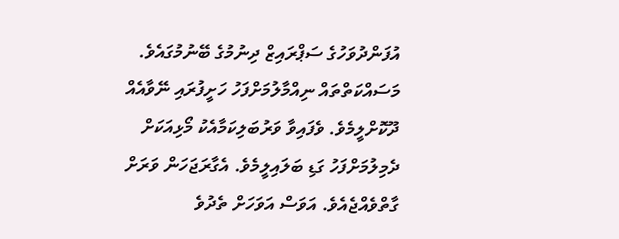އުފަންދުވަހުގެ ސަޕްރައިޒް ދިނުމުގެ ބޭނުމުގައެވެ.
މަސައްކަތްތައް ނިއްމާލުމަށްފަހު ހަށީފުރައި ނޭވާއެއް ދޫކޮށްލީމެވެ. ވެފައިވާ ވަރުބަލިކަމާއެކު މޯޅިއަކަށް ދެމިލުމަށްފަހު ގަޑި ބަލައިލީމެވެ. އެގާރަޖަހަން ވަރަށް ގާތްވެއްޖެއެވެ. އަވަސް އަވަހަށް ތެދުވެ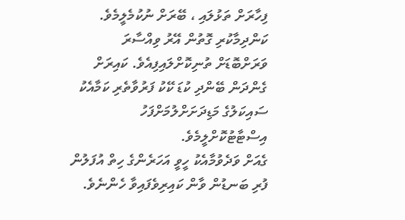ފިހާރަށް ތަޅުލައި ، ބޭރަށް ނުކުމެލީމެވެ. ކަންދިމާކުރި ގޮތުން އޭރު ވިއްސާރަ ވަރަށްބޮޑަށް ތުނިކޮށްލައިފިއެވެ. ކައިރަށް ގެންދަން ބޭންދި ކުޑަ ކޭކު ފަރުވާތެރި ކަމާއެކު ސައިކަލުގެ މަޑިދަށަށްލުމަށްފަހު އިސްޓާޓުކޮށްލީމެވެ.
ގެއަށް ވަދެވުމާއެކު ހީވީ އަހަރެންގެ ހިތް އުފަލުން ފުރި ބަނޑުން ވާން ކައިރިވެފައިވާ ހެންނެވެ.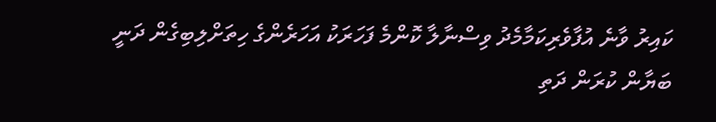ކައިރު ވާނެ އުފާވެރިކަމާމެދު ވިސްނާލާ ކޮންމެ ފަހަރަކު އަހަރެންގެ ހިތަށްލިބިގެން ދަނީ ބަޔާން ކުރަން ދަތި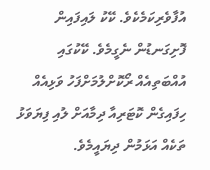އުފާވެރިކަމެކެވެ. ކޭކު ލައިފައިން ފޮށިގަނޑުން ނެގީމެވެ. ކޭކުގައި އުއްބަތިއެއް ރޯކޮށްލުމަށްފަހު ވަޅިއެއް ހިފައިގެން ކޮޓަރިއާ ދިމާއަށް ލުއި ފިޔަވަޅު ތަކެއް އަޅަމުން ދިޔައީމެވެ.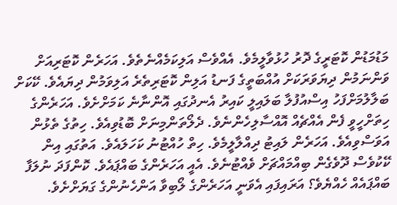މަޑުމަޑުން ކޮޓަރީގެ ދޮރު ހުޅުވާލީމެވެ. އެއްވެސް އަލިކަމެއްނެތެވެ. އަހަރެން ކޮޓަރިއަށް ވަންނަމުން ދިޔަވަރަކަށް އުއްބަތީގެ ފަނޑު އަލިން ކޮޓަރިތެރެ އަލިވަމުން ދިޔައެވެ. ކޭކަށް ބަލާލުމަށްފަހު އިސްއުފުލާ ބަލައިލީ ކައިރު އެނދުގައި އޮންނާނެ ކަމަށްށެވެ. އަހަރެންގެ ހިތަށްހީވީ ފެން އެއްޗެއް އޮއްސާލިހެންނެވެ. ދެލޯތަންމިނަށް ބޮޑުވިއެވެ. ހިތުގެ ތެޅުން އަވަސްވިއެވެ. އަހަރެން ލައިޓު ދިއްލާލީމެވެ. ހިތް ހުއްޓުނު ކަހަލައެވެ. އަތުގައި އިން ކޭކުވެސް ދޫވެގެން ބިއްމައްޗަށް ވެއްޓުނެވެ. އެއީ އަހަރެންގެ ބައްޕައެވެ. ކޮންފަދަ ނުލަފާ ބައްޕައެއް ހެއްޔެވެ؟ އަރައިފައި އެވަނީ އަހަރެންގެ ލޯބިވާ އަންހެނުންގެ ގަޔަށްށެވެ.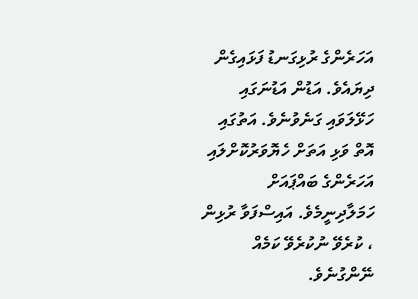އަހަރެންގެ ރުޅިގަނޑު ފަޅައިގެން ދިޔައެވެ. އަޑުން އަޑުނަގައި ހަޅޭލަވައި ގަނެވުނެވެ. އަތުގައި އޮތް ވަޅި އަތަށް ހެޔޮވަރުކޮށްލައި އަހަރެންގެ ބައްޕައަށް ހަމަލާދިނީމެވެ. އައިސްފަވާ ރުޅިން ، ކުރެވޭ ނުކުރެވޭ ކަމެއް ނޭންގުނެވެ.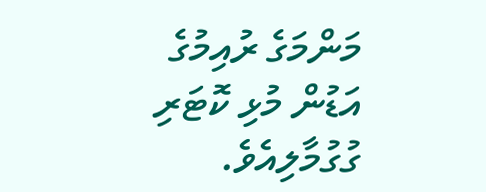މަންމަގެ ރުއިމުގެ އަޑުން މުޅި ކޮޓަރި ގުގުމާލިއެވެ.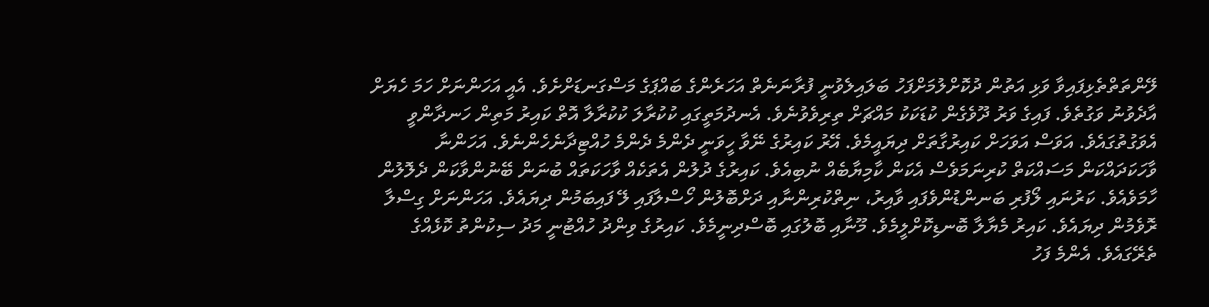ލޭންތަތްތެޅިފައިވާ ވަޅި އަތުން ދުކޮށްލުމަށްފަހު ބަލައިލެވުނީ ފުރާނަނެތް އަހަރެންގެ ބައްޕަގެ މަސްގަނޑަށްށެވެ. އެއީ އަހަންނަށް ހަމަ ހެޔަށް އާދެވުނު ވަގުތެވެ. ފައިގެ ވަރު ދޫވެގެން ކުޑަކަކު މައްޗަށް ތިރިވެވުނެވެ. އެނދުމަތީގައި ކުކުރާލަ ކުކުރާލާ އޮތް ކައިރު މަތިން ހަނދާންވީ އެވަގުތުގައެވެ. އަވަސް އަވަހަށް ކައިރުގާތަށް ދިޔައީމެވެ. އޭރު ކައިރުގެ ނޭވާ ހީވަނީ ދެންމެ ދެންމެ ހުއްޓިދާނެހެންނެވެ. އަހަންނާ ވާހަކަދައްކަން މަސައްކަތް ކުރިނަމަވެސް އެކަން ކާމިޔާބެއް ނުބިއެވެ. ކައިރުގެ ދުލުން އެތަކެއް ވާހަކަތައް ބުނަން ބޭނުންވާކަން ދެލޮލުން ހާމަވެއެވެ. ކަރުނައި ލޯފުރި ބަނންޑުންވެފައި ވާއިރު، ނިތްކުރިންނާއި ދަށްބޮލުން ހޯސްލާފައި ލޭ ފައިބަމުން ދިޔައެވެ. އަހަންނަށް ގިސްލާ ރޮވެމުން ދިޔައެވެ. ކައިރު މެޔާލާ ބޮނޑިކޮށްލީމެވެ. މޫނާއި ބޮލުގައި ބޮސްދިނީމެވެ. ކައިރުގެ ވިންދު ހުއްޓުނީ މަދު ސިކުންތު ކޮޅެއްގެ ތެރޭގައެވެ. އެންމެ ފަހު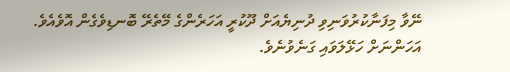ނޭވާ މިފަނާކުރުވަނިވި ދުނިޔެއަށް ދޫކުރީ އަހަރެންގެ މޭތެރޭ ބޮނޑިވެގެން އޮވެއެވެ. އަހަންނަށް ހަޅޭލަވައި ގަނެވުނެވެ.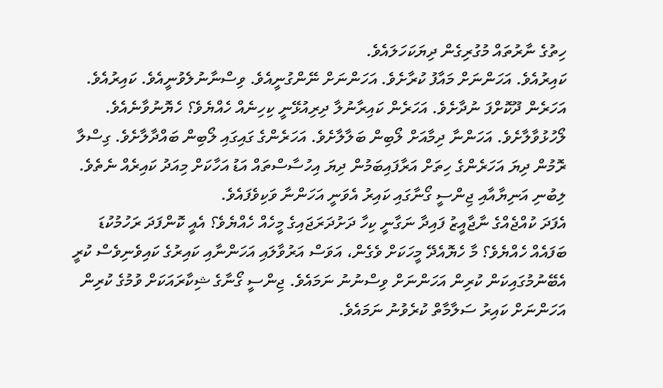ހިތުގެ ނާރުތައް މުގުރިގެން ދިޔަކަހަލައެވެ.
ކައިރުއެވެ. އަހަންނަށް މައާފު ކުރާށެވެ. އަހަންނަށް ނޭންގުނީއެވެ. ވިސްނާނުލެވުނީއެވެ. ކައިރުއެވެ. އަހަރެން ދޫކޮށްފަ ނުދާށެވެ. އަހަރެން ކައިރާނުލާ ދިރިއުޅޭނީ ކިހިނެއް ހެއްޔެވެ؟ ހެޔޮނުވާނެއެވެ. ލޯހުޅުވާލާށެވެ. އަހަންނާ ދިމާއަށް ލޯބިން ބަލާލާށެވެ. އަހަރެންގެ ގައިގައި ލޯބިން ބައްދާލާށެވެ. ގިސްލާ ރޮމުން ދިޔަ އަހަރެންގެ ހިތަށް އަރާފައިބަމުން ދިޔަ އިހުސާސްތައް އަޑު އަހާކަށް މިއަދު ކައިރެއް ނެތެވެ. ލިބުނި އަނިޔާއާއި ޖިންސީ ގޯނާގައި ކައިރު އެވަނީ އަހަންނާ ވަކިވެފައެވެ.
އެފަދަ ކުއްޖެއްގެ ނާޖާއީޒު ފައިދާ ނަގާނީ ކިހާ ދަށުދަރަޖައިގެ މީހެއް ހެއްޔެވެ؟ އެއީ ކޮންފަދަ ރަހުމުކުޑަ ބަފައެއް ހެއްޔެވެ؟ މާ ހެޔޮއެދޭ މީހަކަށް ވެގެން، އަވަސް އަރުވާލައި އަހަންނާއި ކައިރުގެ ކައިވެނިވެސް ކުރީ އެބޭނުމުގައިކަން ކުރިން އަހަންނަށް ވިސްނުނު ނަމައެވެ. ޖިންސީ ގޯނާގެ ޝިކާރައަކަށް ވުމުގެ ކުރިން އަހަންނަށް ކައިރު ސަލާމާތް ކުރެވުނު ނަމައެވެ.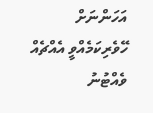އަހަންނަށް ހޭވެރިކަމެއްވީ އެއްޗެއް ވެއްޓުނު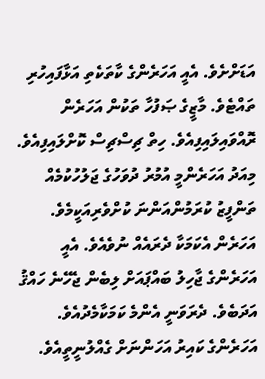އަޑަށްށެވެ. އެއީ އަހަރެންގެ ކާތަކެތި އަޅާފައިހުރި ތައްޓެވެ. މާޒީގެ ޞަފުހާ ތަކުން އަހަރެން ރޮއްވައިލައިފިއެވެ. ހިތް ޗިސްޗިސް ކޮށްލައިފިއެވެ. މިއަދު އަހަރެންމީ އުމުރު ދުވަހުގެ ޖަލުހުކުމެއް ތަންފީޒު ކުރަމުންއަންނަ ކުށްވެރިއަކީމެވެ. އަހަރެން އެކަމަކާ ދެރައެއް ނުވެއެވެ. އެއީ އަހަރެންގެ ޖާހިލު ބައްޕައަށް ލިބެން ޖެހޭނެ ހައްޤު އަދަބެވެ. ދެރަވަނީ އެންމެ ކަމަކާމެދުއެވެ. އަހަރެންގެ ކައިރު އަހަންނަށް ގެއްލުނީތީއެވެ.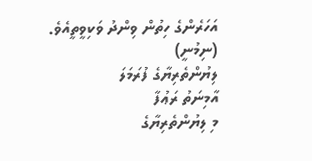އަހަރެންގެ ހިތުން ވިންދު ވަކިވީތީއެވެ.
(ނިމުނީ)
ލިޔުންތެރިޔާގެ ފުރަމަލަ
އާމިނަތު ރަޢުފާ
މި ލިޔުންތެރިޔާގެ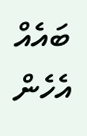ބައެއް އެހެން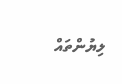ލިޔުންތައް